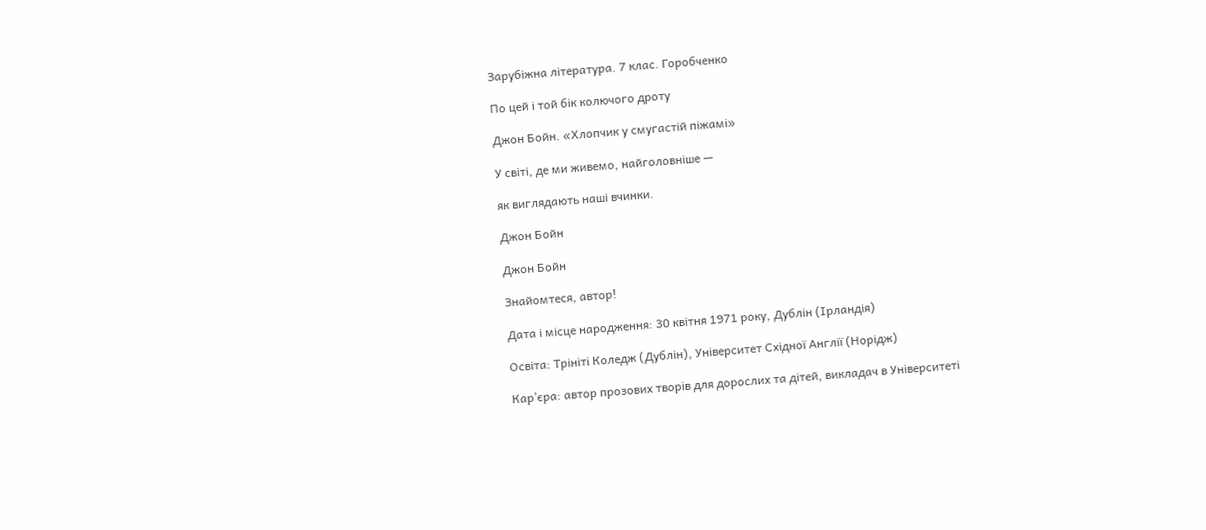Зарубіжна література. 7 клас. Горобченко

По цей і той бік колючого дроту

Джон Бойн. «Хлопчик у смугастій піжамі»

У світі, де ми живемо, найголовніше —

як виглядають наші вчинки.

Джон Бойн

Джон Бойн

Знайомтеся, автор!

Дата і місце народження: 30 квітня 1971 року, Дублін (Ірландія)

Освіта: Трініті Коледж (Дублін), Університет Східної Англії (Норідж)

Кар’єра: автор прозових творів для дорослих та дітей, викладач в Університеті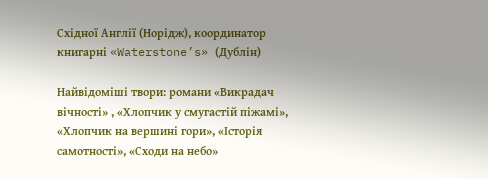Східної Англії (Норідж), координатор книгарні «Waterstone’s» (Дублін)

Найвідоміші твори: романи «Викрадач вічності» , «Хлопчик у смугастій піжамі», «Хлопчик на вершині гори», «Історія самотності», «Сходи на небо»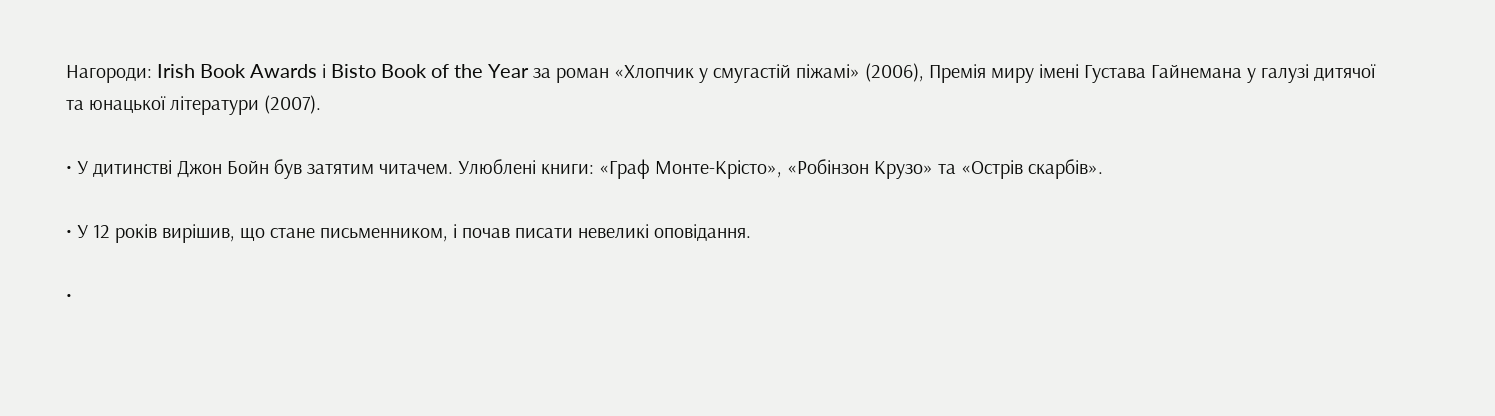Нагороди: Irish Book Awards і Bisto Book of the Year за роман «Хлопчик у смугастій піжамі» (2006), Премія миру імені Густава Гайнемана у галузі дитячої та юнацької літератури (2007).

• У дитинстві Джон Бойн був затятим читачем. Улюблені книги: «Граф Монте-Крісто», «Робінзон Крузо» та «Острів скарбів».

• У 12 років вирішив, що стане письменником, і почав писати невеликі оповідання.

•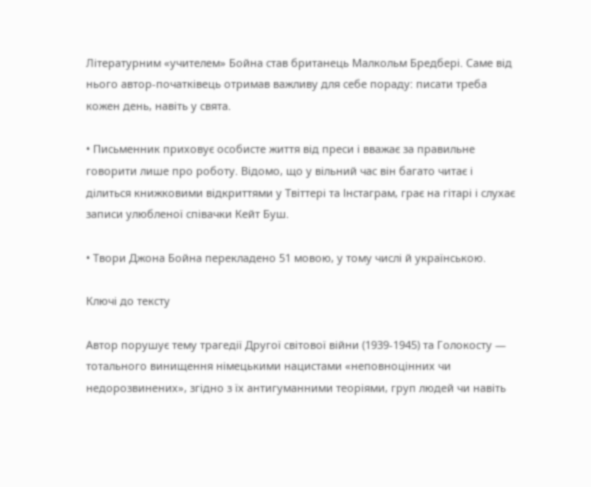Літературним «учителем» Бойна став британець Малкольм Бредбері. Саме від нього автор-початківець отримав важливу для себе пораду: писати треба кожен день, навіть у свята.

• Письменник приховує особисте життя від преси і вважає за правильне говорити лише про роботу. Відомо, що у вільний час він багато читає і ділиться книжковими відкриттями у Твіттері та Інстаграм, грає на гітарі і слухає записи улюбленої співачки Кейт Буш.

• Твори Джона Бойна перекладено 51 мовою, у тому числі й українською.

Ключі до тексту

Автор порушує тему трагедії Другої світової війни (1939-1945) та Голокосту — тотального винищення німецькими нацистами «неповноцінних чи недорозвинених», згідно з їх антигуманними теоріями, груп людей чи навіть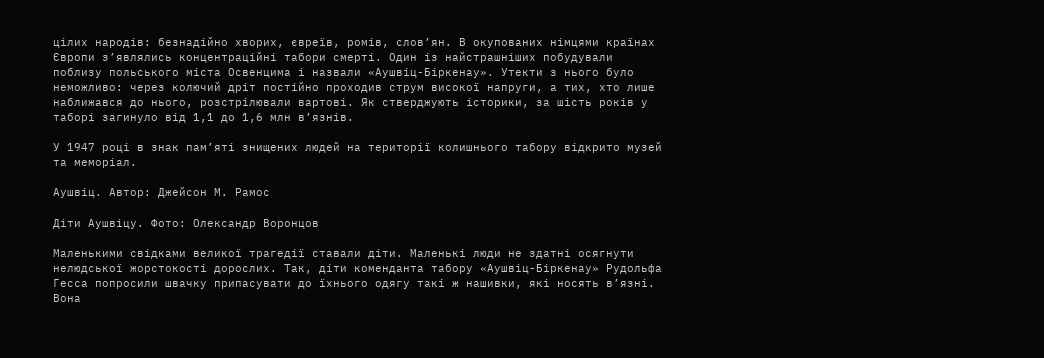цілих народів: безнадійно хворих, євреїв, ромів, слов’ян. В окупованих німцями країнах Європи з’являлись концентраційні табори смерті. Один із найстрашніших побудували поблизу польського міста Освенцима і назвали «Аушвіц-Біркенау». Утекти з нього було неможливо: через колючий дріт постійно проходив струм високої напруги, а тих, хто лише наближався до нього, розстрілювали вартові. Як стверджують історики, за шість років у таборі загинуло від 1,1 до 1,6 млн в’язнів.

У 1947 році в знак пам’яті знищених людей на території колишнього табору відкрито музей та меморіал.

Аушвіц. Автор: Джейсон М. Рамос

Діти Аушвіцу. Фото: Олександр Воронцов

Маленькими свідками великої трагедії ставали діти. Маленькі люди не здатні осягнути нелюдської жорстокості дорослих. Так, діти коменданта табору «Аушвіц-Біркенау» Рудольфа Гесса попросили швачку припасувати до їхнього одягу такі ж нашивки, які носять в’язні. Вона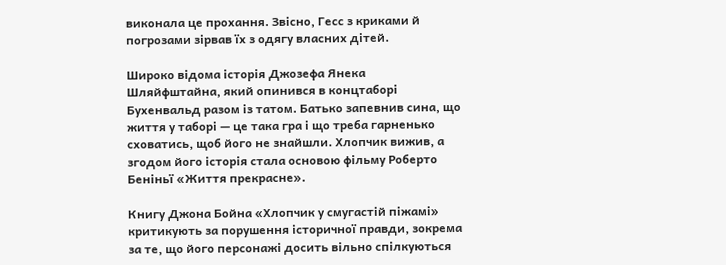виконала це прохання. Звісно, Гесс з криками й погрозами зірвав їх з одягу власних дітей.

Широко відома історія Джозефа Янека Шляйфштайна, який опинився в концтаборі Бухенвальд разом із татом. Батько запевнив сина, що життя у таборі — це така гра і що треба гарненько сховатись, щоб його не знайшли. Хлопчик вижив, а згодом його історія стала основою фільму Роберто Беніньї «Життя прекрасне».

Книгу Джона Бойна «Хлопчик у смугастій піжамі» критикують за порушення історичної правди, зокрема за те, що його персонажі досить вільно спілкуються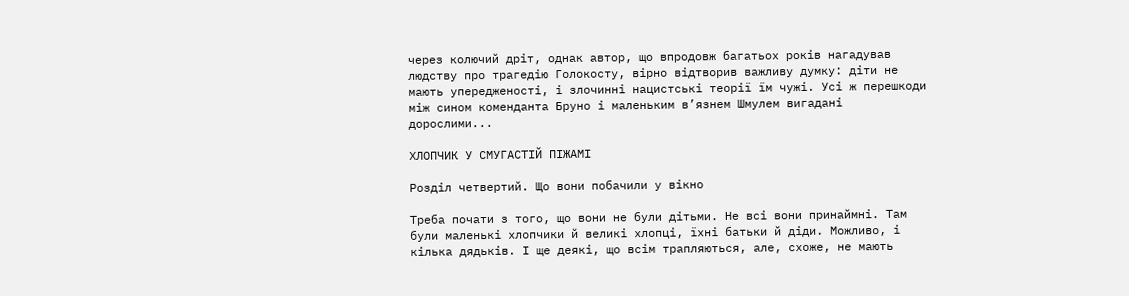через колючий дріт, однак автор, що впродовж багатьох років нагадував людству про трагедію Голокосту, вірно відтворив важливу думку: діти не мають упередженості, і злочинні нацистські теорії їм чужі. Усі ж перешкоди між сином коменданта Бруно і маленьким в’язнем Шмулем вигадані дорослими...

ХЛОПЧИК У СМУГАСТІЙ ПІЖАМІ

Розділ четвертий. Що вони побачили у вікно

Треба почати з того, що вони не були дітьми. Не всі вони принаймні. Там були маленькі хлопчики й великі хлопці, їхні батьки й діди. Можливо, і кілька дядьків. І ще деякі, що всім трапляються, але, схоже, не мають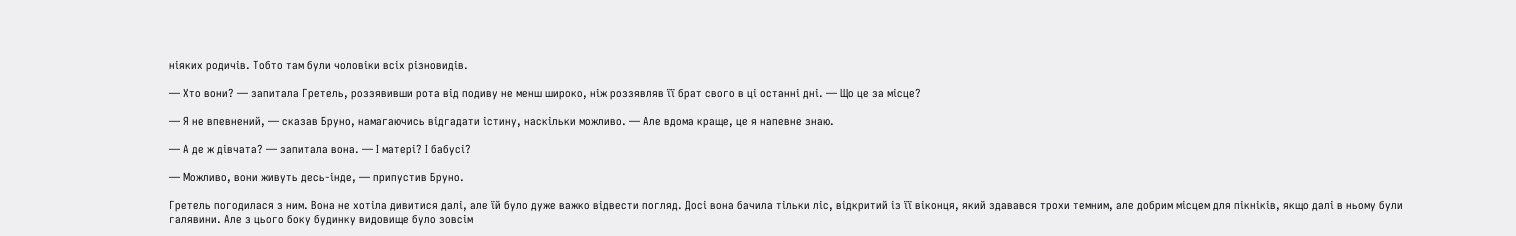ніяких родичів. Тобто там були чоловіки всіх різновидів.

— Хто вони? — запитала Гретель, роззявивши рота від подиву не менш широко, ніж роззявляв її брат свого в ці останні дні. — Що це за місце?

— Я не впевнений, — сказав Бруно, намагаючись відгадати істину, наскільки можливо. — Але вдома краще, це я напевне знаю.

— А де ж дівчата? — запитала вона. — І матері? І бабусі?

— Можливо, вони живуть десь-інде, — припустив Бруно.

Гретель погодилася з ним. Вона не хотіла дивитися далі, але їй було дуже важко відвести погляд. Досі вона бачила тільки ліс, відкритий із її віконця, який здавався трохи темним, але добрим місцем для пікніків, якщо далі в ньому були галявини. Але з цього боку будинку видовище було зовсім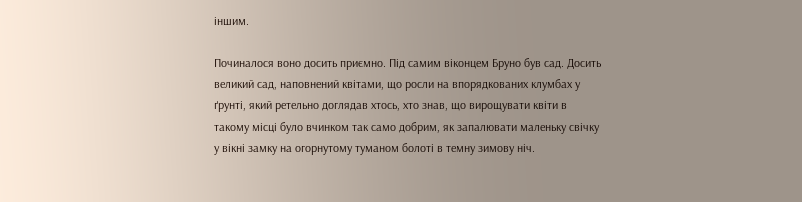іншим.

Починалося воно досить приємно. Під самим віконцем Бруно був сад. Досить великий сад, наповнений квітами, що росли на впорядкованих клумбах у ґрунті, який ретельно доглядав хтось, хто знав, що вирощувати квіти в такому місці було вчинком так само добрим, як запалювати маленьку свічку у вікні замку на огорнутому туманом болоті в темну зимову ніч.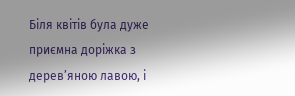Біля квітів була дуже приємна доріжка з дерев’яною лавою, і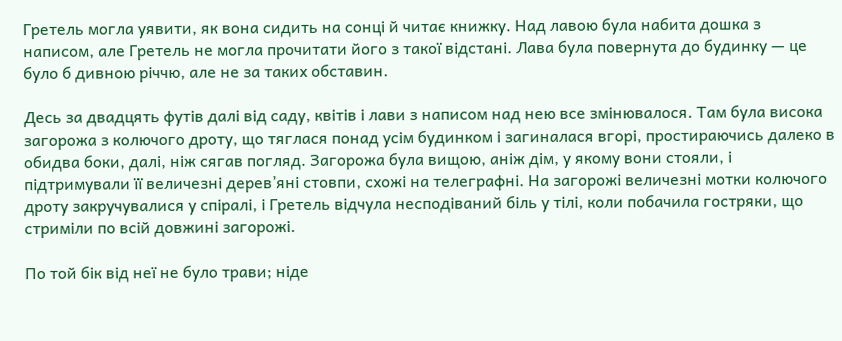Гретель могла уявити, як вона сидить на сонці й читає книжку. Над лавою була набита дошка з написом, але Гретель не могла прочитати його з такої відстані. Лава була повернута до будинку — це було б дивною річчю, але не за таких обставин.

Десь за двадцять футів далі від саду, квітів і лави з написом над нею все змінювалося. Там була висока загорожа з колючого дроту, що тяглася понад усім будинком і загиналася вгорі, простираючись далеко в обидва боки, далі, ніж сягав погляд. Загорожа була вищою, аніж дім, у якому вони стояли, і підтримували її величезні дерев’яні стовпи, схожі на телеграфні. На загорожі величезні мотки колючого дроту закручувалися у спіралі, і Гретель відчула несподіваний біль у тілі, коли побачила гостряки, що стриміли по всій довжині загорожі.

По той бік від неї не було трави; ніде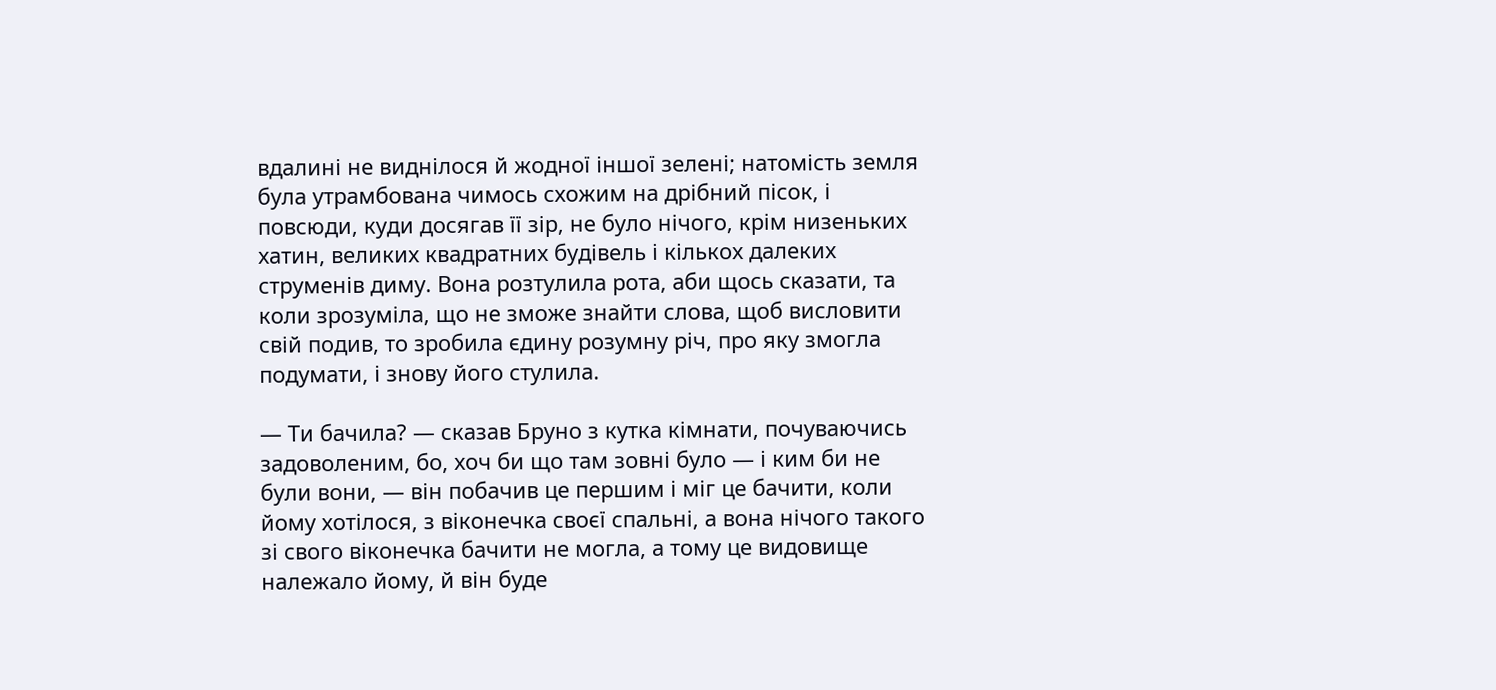вдалині не виднілося й жодної іншої зелені; натомість земля була утрамбована чимось схожим на дрібний пісок, і повсюди, куди досягав її зір, не було нічого, крім низеньких хатин, великих квадратних будівель і кількох далеких струменів диму. Вона розтулила рота, аби щось сказати, та коли зрозуміла, що не зможе знайти слова, щоб висловити свій подив, то зробила єдину розумну річ, про яку змогла подумати, і знову його стулила.

— Ти бачила? — сказав Бруно з кутка кімнати, почуваючись задоволеним, бо, хоч би що там зовні було — і ким би не були вони, — він побачив це першим і міг це бачити, коли йому хотілося, з віконечка своєї спальні, а вона нічого такого зі свого віконечка бачити не могла, а тому це видовище належало йому, й він буде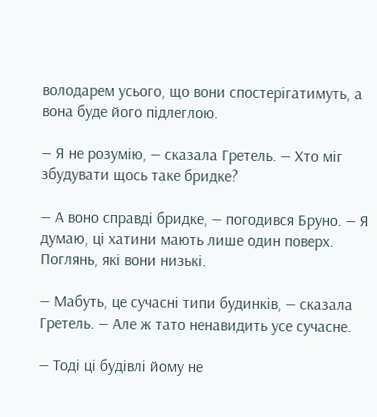володарем усього, що вони спостерігатимуть, а вона буде його підлеглою.

— Я не розумію, — сказала Гретель. — Хто міг збудувати щось таке бридке?

— А воно справді бридке, — погодився Бруно. — Я думаю, ці хатини мають лише один поверх. Поглянь, які вони низькі.

— Мабуть, це сучасні типи будинків, — сказала Гретель. — Але ж тато ненавидить усе сучасне.

— Тоді ці будівлі йому не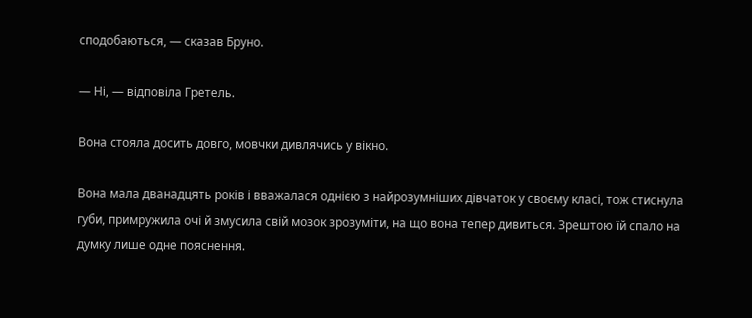сподобаються, — сказав Бруно.

— Ні, — відповіла Гретель.

Вона стояла досить довго, мовчки дивлячись у вікно.

Вона мала дванадцять років і вважалася однією з найрозумніших дівчаток у своєму класі, тож стиснула губи, примружила очі й змусила свій мозок зрозуміти, на що вона тепер дивиться. Зрештою їй спало на думку лише одне пояснення.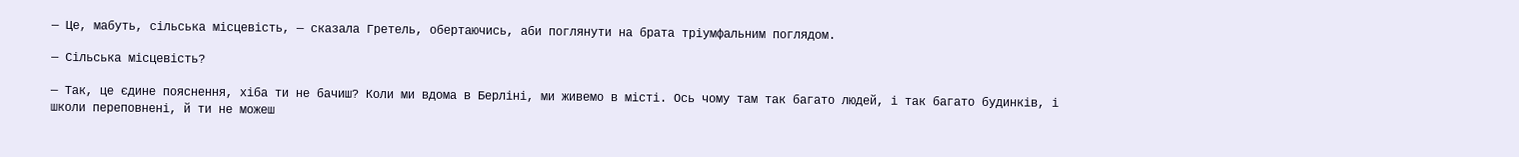— Це, мабуть, сільська місцевість, — сказала Гретель, обертаючись, аби поглянути на брата тріумфальним поглядом.

— Сільська місцевість?

— Так, це єдине пояснення, хіба ти не бачиш? Коли ми вдома в Берліні, ми живемо в місті. Ось чому там так багато людей, і так багато будинків, і школи переповнені, й ти не можеш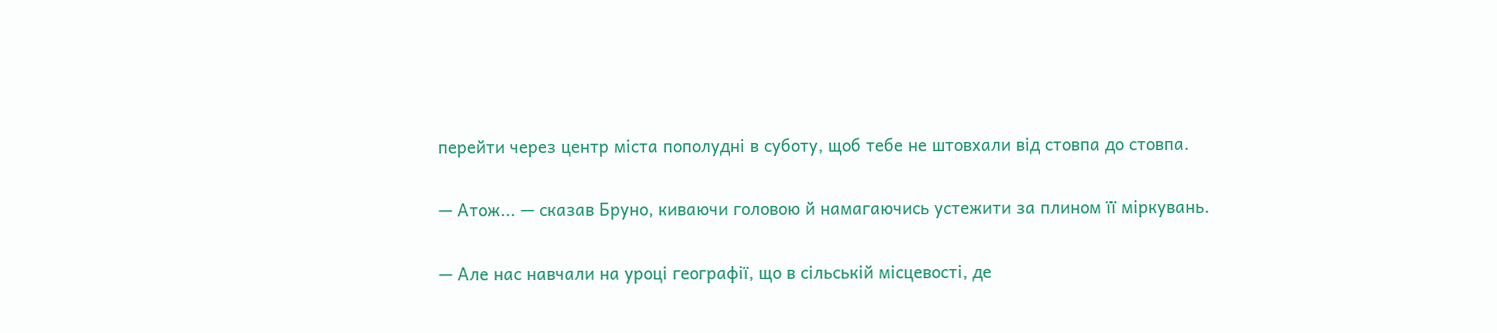перейти через центр міста пополудні в суботу, щоб тебе не штовхали від стовпа до стовпа.

— Атож... — сказав Бруно, киваючи головою й намагаючись устежити за плином її міркувань.

— Але нас навчали на уроці географії, що в сільській місцевості, де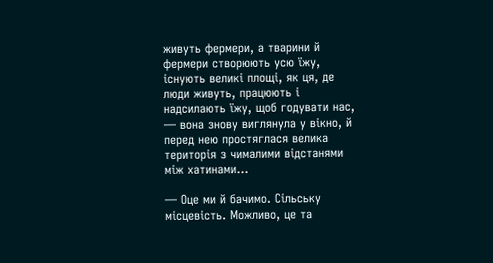живуть фермери, а тварини й фермери створюють усю їжу, існують великі площі, як ця, де люди живуть, працюють і надсилають їжу, щоб годувати нас, — вона знову виглянула у вікно, й перед нею простяглася велика територія з чималими відстанями між хатинами...

— Оце ми й бачимо. Сільську місцевість. Можливо, це та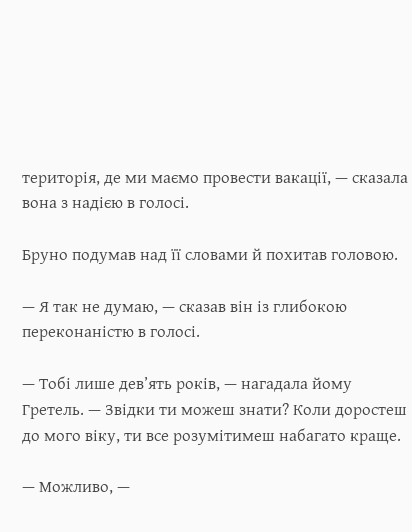територія, де ми маємо провести вакації, — сказала вона з надією в голосі.

Бруно подумав над її словами й похитав головою.

— Я так не думаю, — сказав він із глибокою переконаністю в голосі.

— Тобі лише дев’ять років, — нагадала йому Гретель. — Звідки ти можеш знати? Коли доростеш до мого віку, ти все розумітимеш набагато краще.

— Можливо, —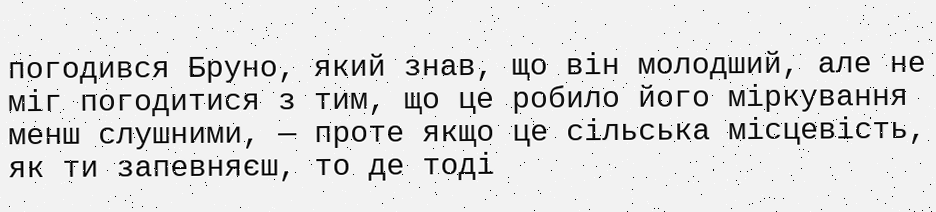погодився Бруно, який знав, що він молодший, але не міг погодитися з тим, що це робило його міркування менш слушними, — проте якщо це сільська місцевість, як ти запевняєш, то де тоді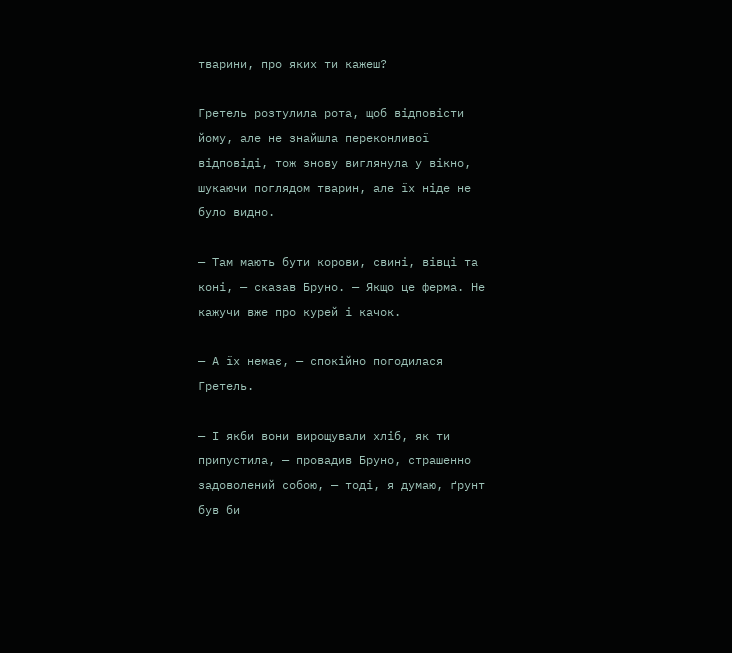тварини, про яких ти кажеш?

Гретель розтулила рота, щоб відповісти йому, але не знайшла переконливої відповіді, тож знову виглянула у вікно, шукаючи поглядом тварин, але їх ніде не було видно.

— Там мають бути корови, свині, вівці та коні, — сказав Бруно. — Якщо це ферма. Не кажучи вже про курей і качок.

— А їх немає, — спокійно погодилася Гретель.

— І якби вони вирощували хліб, як ти припустила, — провадив Бруно, страшенно задоволений собою, — тоді, я думаю, ґрунт був би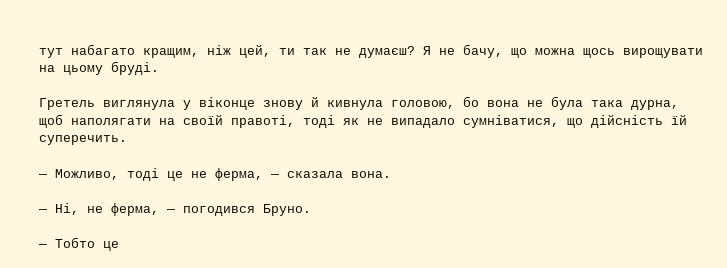тут набагато кращим, ніж цей, ти так не думаєш? Я не бачу, що можна щось вирощувати на цьому бруді.

Гретель виглянула у віконце знову й кивнула головою, бо вона не була така дурна, щоб наполягати на своїй правоті, тоді як не випадало сумніватися, що дійсність їй суперечить.

— Можливо, тоді це не ферма, — сказала вона.

— Ні, не ферма, — погодився Бруно.

— Тобто це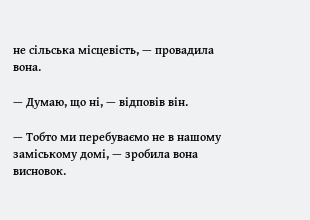не сільська місцевість, — провадила вона.

— Думаю, що ні, — відповів він.

— Тобто ми перебуваємо не в нашому заміському домі, — зробила вона висновок.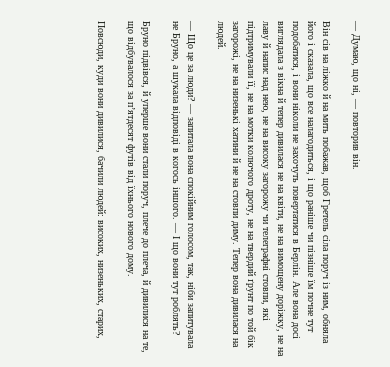— Думаю, що ні, — повторив він.

Він сів на ліжко й на мить побажав, щоб Гретель сіла поруч із ним, обняла його і сказала, що все налагодиться, і що раніше чи пізніше їм почне тут подобатися, і вони ніколи не захочуть повертатися в Берлін. Але вона досі виглядала з вікна й тепер дивилася не на квіти, не на вимощену доріжку, не на лаву й напис над нею, не на високу загорожу чи телеграфні стовпи, які підтримували її, не на мотки колючого дроту, не на твердий ґрунт по той бік загорожі, не на низенькі хатини й не на стовпи диму. Тепер вона дивилася на людей.

— Що це за люди? — запитала вона спокійним голосом, так, ніби запитувала не Бруно, а шукала відповіді в когось іншого. — І що вони тут роблять?

Бруно підвівся, й уперше вони стали поруч, плече до плеча, й дивилися на те, що відбувалося за п’ятдесят футів від їхнього нового дому.

Повсюди, куди вони дивилися, бачили людей: високих, низеньких, старих,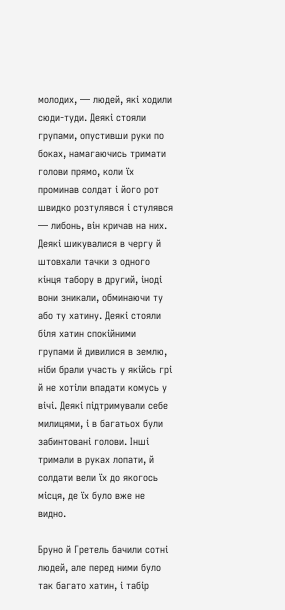молодих, — людей, які ходили сюди-туди. Деякі стояли групами, опустивши руки по боках, намагаючись тримати голови прямо, коли їх проминав солдат і його рот швидко розтулявся і стулявся — либонь, він кричав на них. Деякі шикувалися в чергу й штовхали тачки з одного кінця табору в другий, іноді вони зникали, обминаючи ту або ту хатину. Деякі стояли біля хатин спокійними групами й дивилися в землю, ніби брали участь у якійсь грі й не хотіли впадати комусь у вічі. Деякі підтримували себе милицями, і в багатьох були забинтовані голови. Інші тримали в руках лопати, й солдати вели їх до якогось місця, де їх було вже не видно.

Бруно й Гретель бачили сотні людей, але перед ними було так багато хатин, і табір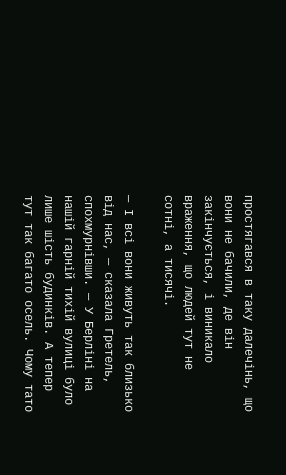простягався в таку далечінь, що вони не бачили, де він закінчується, і виникало враження, що людей тут не сотні, а тисячі.

— І всі вони живуть так близько від нас, — сказала Гретель, спохмурнівши. — У Берліні на нашій гарній тихій вулиці було лише шість будинків. А тепер тут так багато осель. Чому тато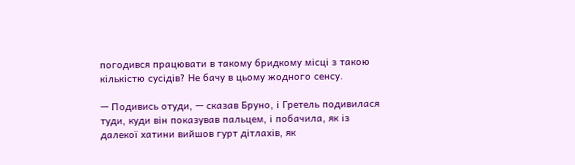погодився працювати в такому бридкому місці з такою кількістю сусідів? Не бачу в цьому жодного сенсу.

— Подивись отуди, — сказав Бруно, і Гретель подивилася туди, куди він показував пальцем, і побачила, як із далекої хатини вийшов гурт дітлахів, як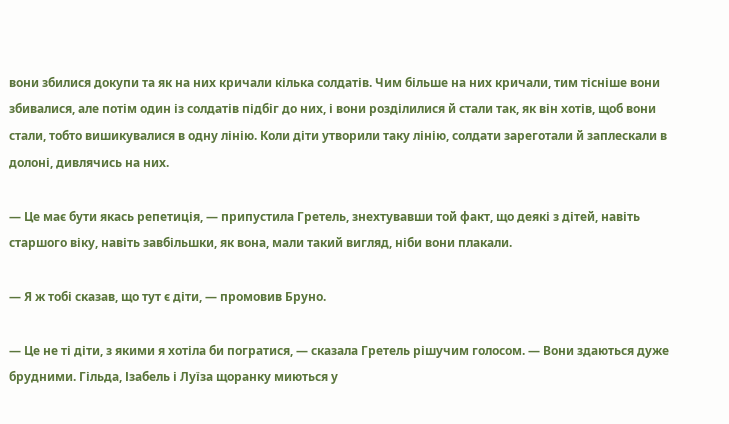вони збилися докупи та як на них кричали кілька солдатів. Чим більше на них кричали, тим тісніше вони збивалися, але потім один із солдатів підбіг до них, і вони розділилися й стали так, як він хотів, щоб вони стали, тобто вишикувалися в одну лінію. Коли діти утворили таку лінію, солдати зареготали й заплескали в долоні, дивлячись на них.

— Це має бути якась репетиція, — припустила Гретель, знехтувавши той факт, що деякі з дітей, навіть старшого віку, навіть завбільшки, як вона, мали такий вигляд, ніби вони плакали.

— Я ж тобі сказав, що тут є діти, — промовив Бруно.

— Це не ті діти, з якими я хотіла би погратися, — сказала Гретель рішучим голосом. — Вони здаються дуже брудними. Гільда, Ізабель і Луїза щоранку миються у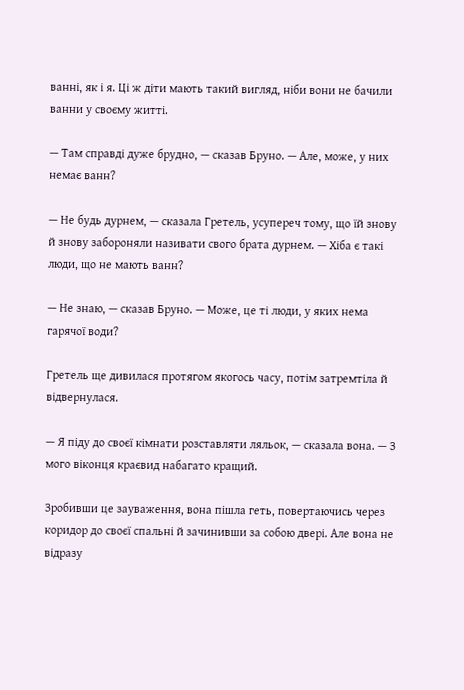ванні, як і я. Ці ж діти мають такий вигляд, ніби вони не бачили ванни у своєму житті.

— Там справді дуже брудно, — сказав Бруно. — Але, може, у них немає ванн?

— Не будь дурнем, — сказала Гретель, усупереч тому, що їй знову й знову забороняли називати свого брата дурнем. — Хіба є такі люди, що не мають ванн?

— Не знаю, — сказав Бруно. — Може, це ті люди, у яких нема гарячої води?

Гретель ще дивилася протягом якогось часу, потім затремтіла й відвернулася.

— Я піду до своєї кімнати розставляти ляльок, — сказала вона. — З мого віконця краєвид набагато кращий.

Зробивши це зауваження, вона пішла геть, повертаючись через коридор до своєї спальні й зачинивши за собою двері. Але вона не відразу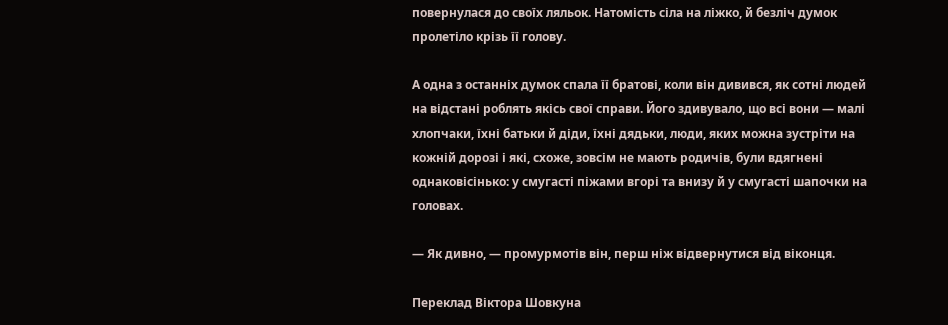повернулася до своїх ляльок. Натомість сіла на ліжко, й безліч думок пролетіло крізь її голову.

А одна з останніх думок спала її братові, коли він дивився, як сотні людей на відстані роблять якісь свої справи. Його здивувало, що всі вони — малі хлопчаки, їхні батьки й діди, їхні дядьки, люди, яких можна зустріти на кожній дорозі і які, схоже, зовсім не мають родичів, були вдягнені однаковісінько: у смугасті піжами вгорі та внизу й у смугасті шапочки на головах.

— Як дивно, — промурмотів він, перш ніж відвернутися від віконця.

Переклад Віктора Шовкуна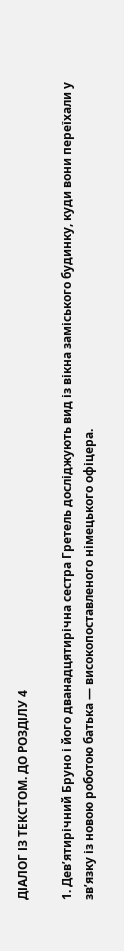ДІАЛОГ ІЗ ТЕКСТОМ. ДО РОЗДІЛУ 4

1. Дев’ятирічний Бруно і його дванадцятирічна сестра Гретель досліджують вид із вікна заміського будинку, куди вони переїхали у зв’язку із новою роботою батька — високопоставленого німецького офіцера.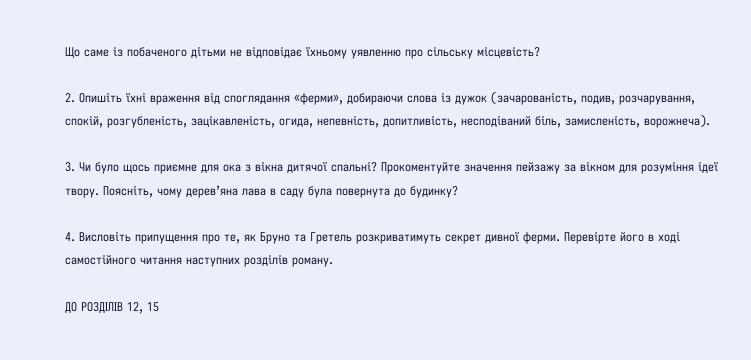Що саме із побаченого дітьми не відповідає їхньому уявленню про сільську місцевість?

2. Опишіть їхні враження від споглядання «ферми», добираючи слова із дужок (зачарованість, подив, розчарування, спокій, розгубленість, зацікавленість, огида, непевність, допитливість, несподіваний біль, замисленість, ворожнеча).

3. Чи було щось приємне для ока з вікна дитячої спальні? Прокоментуйте значення пейзажу за вікном для розуміння ідеї твору. Поясніть, чому дерев’яна лава в саду була повернута до будинку?

4. Висловіть припущення про те, як Бруно та Гретель розкриватимуть секрет дивної ферми. Перевірте його в ході самостійного читання наступних розділів роману.

ДО РОЗДІЛІВ 12, 15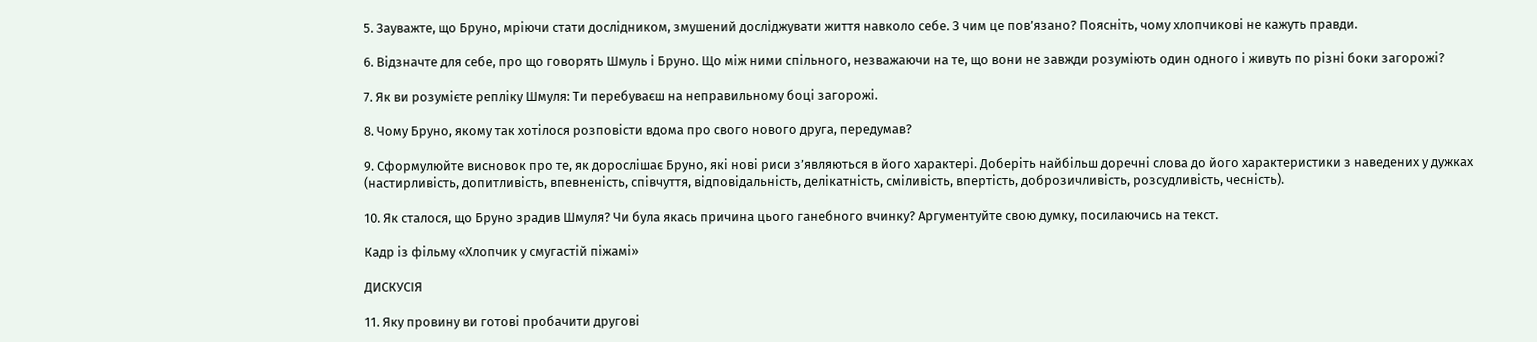5. Зауважте, що Бруно, мріючи стати дослідником, змушений досліджувати життя навколо себе. З чим це пов’язано? Поясніть, чому хлопчикові не кажуть правди.

6. Відзначте для себе, про що говорять Шмуль і Бруно. Що між ними спільного, незважаючи на те, що вони не завжди розуміють один одного і живуть по різні боки загорожі?

7. Як ви розумієте репліку Шмуля: Ти перебуваєш на неправильному боці загорожі.

8. Чому Бруно, якому так хотілося розповісти вдома про свого нового друга, передумав?

9. Сформулюйте висновок про те, як дорослішає Бруно, які нові риси з’являються в його характері. Доберіть найбільш доречні слова до його характеристики з наведених у дужках (настирливість, допитливість, впевненість, співчуття, відповідальність, делікатність, сміливість, впертість, доброзичливість, розсудливість, чесність).

10. Як сталося, що Бруно зрадив Шмуля? Чи була якась причина цього ганебного вчинку? Аргументуйте свою думку, посилаючись на текст.

Кадр із фільму «Хлопчик у смугастій піжамі»

ДИСКУСІЯ

11. Яку провину ви готові пробачити другові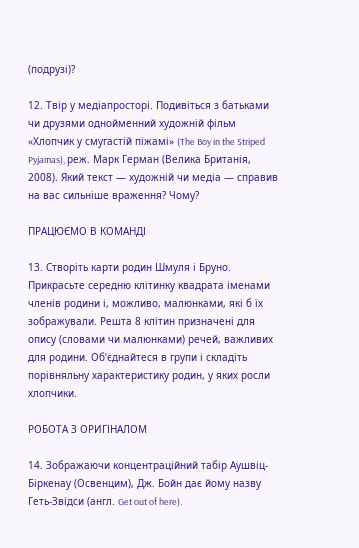(подрузі)?

12. Твір у медіапросторі. Подивіться з батьками чи друзями однойменний художній фільм «Хлопчик у смугастій піжамі» (The Boy in the Striped Pyjamas), реж. Марк Герман (Велика Британія, 2008). Який текст — художній чи медіа — справив на вас сильніше враження? Чому?

ПРАЦЮЄМО В КОМАНДІ

13. Створіть карти родин Шмуля і Бруно. Прикрасьте середню клітинку квадрата іменами членів родини і, можливо, малюнками, які б їх зображували. Решта 8 клітин призначені для опису (словами чи малюнками) речей, важливих для родини. Об’єднайтеся в групи і складіть порівняльну характеристику родин, у яких росли хлопчики.

РОБОТА З ОРИГІНАЛОМ

14. Зображаючи концентраційний табір Аушвіц-Біркенау (Освенцим), Дж. Бойн дає йому назву Геть-Звідси (англ. Get out of here).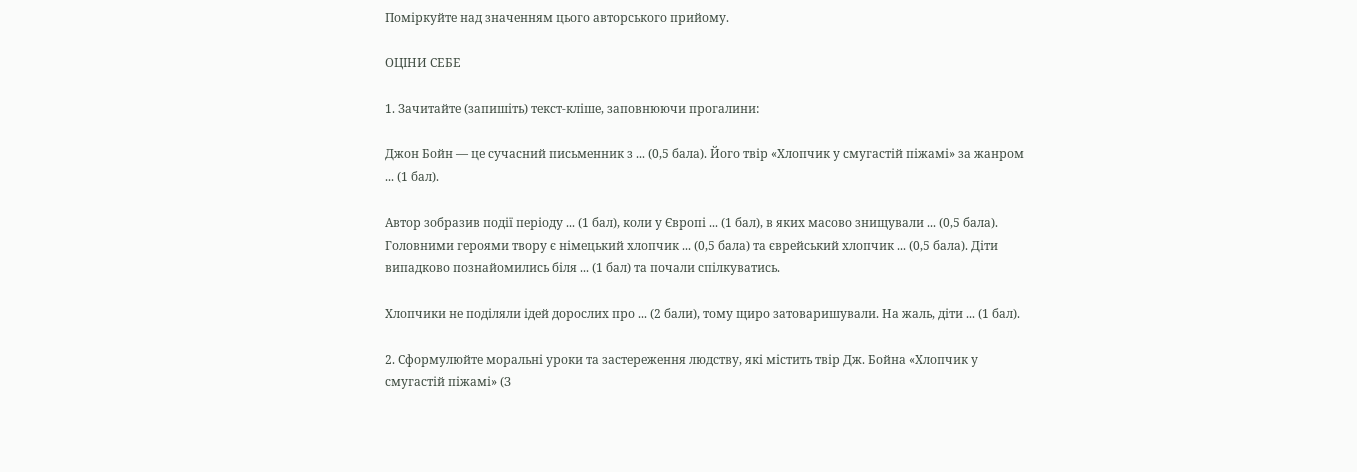Поміркуйте над значенням цього авторського прийому.

ОЦІНИ СЕБЕ

1. Зачитайте (запишіть) текст-кліше, заповнюючи прогалини:

Джон Бойн — це сучасний письменник з ... (0,5 бала). Його твір «Хлопчик у смугастій піжамі» за жанром ... (1 бал).

Автор зобразив події періоду ... (1 бал), коли у Європі ... (1 бал), в яких масово знищували ... (0,5 бала). Головними героями твору є німецький хлопчик ... (0,5 бала) та єврейський хлопчик ... (0,5 бала). Діти випадково познайомились біля ... (1 бал) та почали спілкуватись.

Хлопчики не поділяли ідей дорослих про ... (2 бали), тому щиро затоваришували. На жаль, діти ... (1 бал).

2. Сформулюйте моральні уроки та застереження людству, які містить твір Дж. Бойна «Хлопчик у смугастій піжамі» (З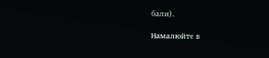бали).

Намалюйте в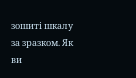зошиті шкалу за зразком. Як ви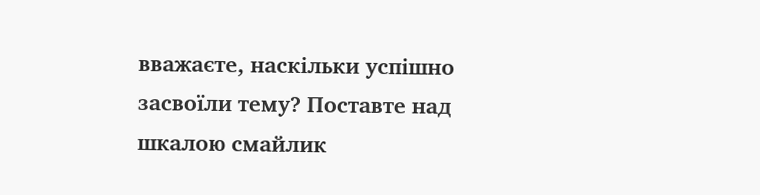вважаєте, наскільки успішно засвоїли тему? Поставте над шкалою смайлик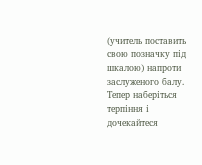(учитель поставить свою позначку під шкалою) напроти заслуженого балу. Тепер наберіться терпіння і дочекайтеся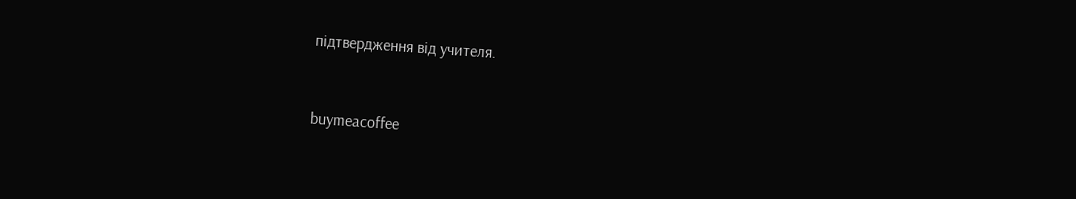підтвердження від учителя.


buymeacoffee